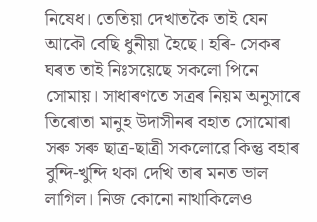নিষেধ। তেতিয়া দেখাতকৈ তাই যেন আকৌ বেছি ধুনীয়া হৈছে। হৰি- সেকৰ ঘৰত তাই নিঃসয়েছে সকলো পিনে সোমায়। সাধাৰণতে সত্ৰৰ নিয়ম অনুসাৰে তিৰোতা মানুহ উদাসীনৰ বহাত সোমোৰা সৰু সৰু ছাত্ৰ-ছাত্ৰী সকলোৱে কিন্তু বহাৰ বুন্দি-খুন্দি থকা দেখি তাৰ মনত ভাল লাগিল। নিজ কোনো নাথাকিলেও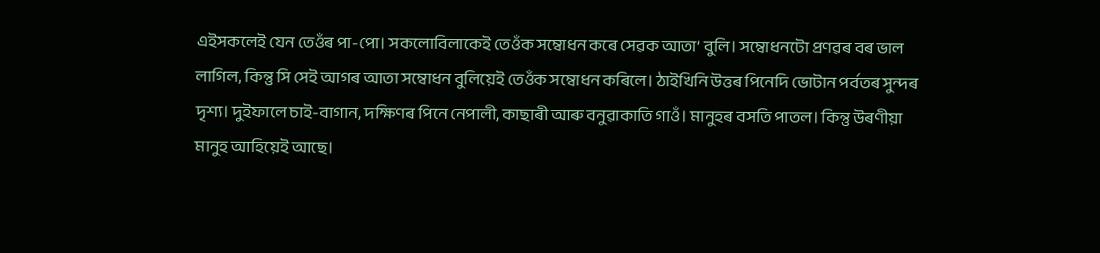এইসকলেই যেন তেওঁৰ পা-পো। সকলোবিলাকেই তেওঁক সম্বোধন কৰে সেৱক আতা’ বুলি। সম্বোধনটো প্ৰণৱৰ বৰ ভাল লাগিল, কিন্তু সি সেই আগৰ আতা সম্বোধন বুলিয়েই তেওঁক সম্বোধন কৰিলে। ঠাইখিনি উত্তৰ পিনেদি ভোটান পৰ্বতৰ সুন্দৰ দৃশ্য। দুইফালে চাই-বাগান, দক্ষিণৰ পিনে নেপালী, কাছাৰী আৰু বনুৱাকাতি গাওঁ। মানুহৰ বসতি পাতল। কিন্তু উৰণীয়া মানুহ আহিয়েই আছে।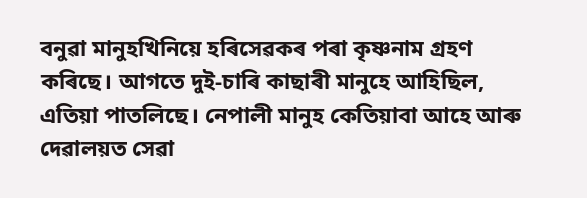বনুৱা মানুহখিনিয়ে হৰিসেৱকৰ পৰা কৃষ্ণনাম গ্ৰহণ কৰিছে। আগতে দুই-চাৰি কাছাৰী মানুহে আহিছিল, এতিয়া পাতলিছে। নেপালী মানুহ কেতিয়াবা আহে আৰু দেৱালয়ত সেৱা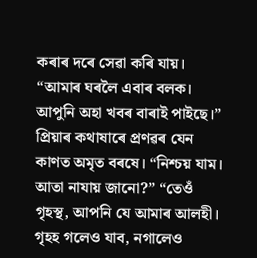কৰাৰ দৰে সেৱা কৰি যায়। “আমাৰ ঘৰলৈ এবাৰ বলক। আপুনি অহা খবৰ বাৰাই পাইছে।” প্ৰিয়াৰ কথাষাৰে প্ৰণৱৰ যেন কাণত অমৃত বৰষে। “নিশ্চয় যাম। আতা নাযায় জানো?” “তেওঁ গৃহস্থ, আপনি যে আমাৰ আলহী। গৃহহ গলেও যাব, নগালেও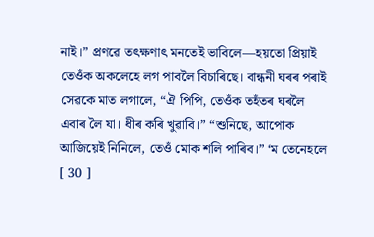নাই।” প্ৰণৱে তৎক্ষণাৎ মনতেই ভাবিলে—হয়তো প্ৰিয়াই তেওঁক অকলেহে লগ পাবলৈ বিচাৰিছে। বান্ধনী ঘৰৰ পৰাই সেৱকে মাত লগালে, “ঐ পিপি, তেওঁক তহঁতৰ ঘৰলৈ এবাৰ লৈ যা। ধীৰ কৰি খুৱাবি।” “শুনিছে, আপোক আজিয়েই নিনিলে, তেওঁ মোক শলি পাৰিব।” ‘ম তেনেহলে [ 30 ]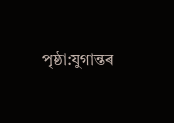পৃষ্ঠা:যুগান্তৰ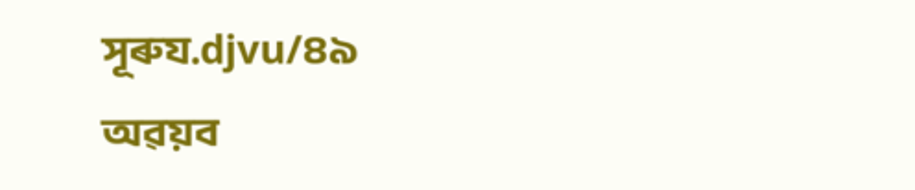সূৰুয.djvu/৪৯
অৱয়ব